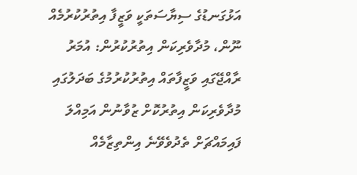އަޅުގަނޑުގެ ސިޔާސަތަކީ ވަޒީފާ އިތުރުކުރުމެއް ނޫން، މުދާވެރިކަން އިތުރުކުރުން: އުމަރު
ރާއްޖޭގައި ވަޒީފާތައް އިތުރުކުރުމުގެ ބަދަލުގައި މުދާވެރިކަން އިތުރުކޮށް ޒުވާނުން އަމިއްލަ ފައިމައްޗަށް ތެދުވެވޭނެ އިންތިޒާމެއް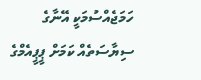ހަމަޖެއްސުމަކީ އޭނާގެ ސިޔާސަތެއް ކަމަށް ޕީޕީއެމްގެ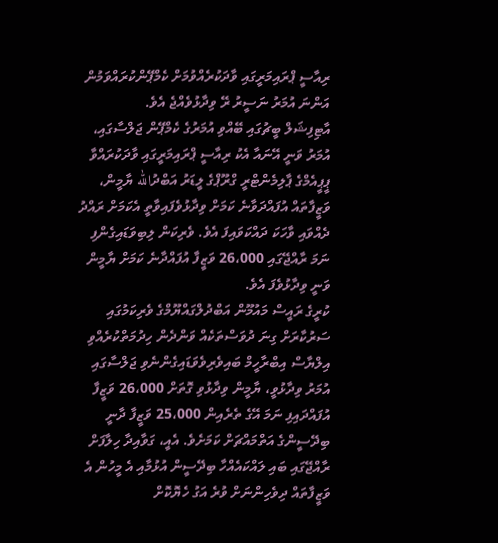ރިއާސީ ޕްރައިމަރީގައި ވާދަކުރެއްވުމަށް ކެމްޕޭންކުރައްވަމުން އަންނަ އުމަރު ނަސީރު ރޭ ވިދާޅުވެއްޖެ އެވެ.
އާޓިފިޝަލް ބީޗުގައި ބޭއްވި އުމަރުގެ ކެމްޕޭން ޖަލްސާގައި، އުމަރު ވަނީ އޭނައާ އެކު ރިއާސީ ޕްރައިމަރީގައި ވާދަކުރައްވާ ޕީޕީއެމްގެ ޕާލިމެންޓްރީ ގްރޫޕްގެ ލީޑަރު އަބްދުالله ޔާމީން، ވަޒީފާތައް އުފައްދަވާނެ ކަމަށް ވިދާޅުވެފައިވާތީ އެކަމަށް ރައްދު ދެއްވައި ވާހަކަ ދައްކަވައިފަ އެވެ. ވެރިކަން ލިބިވަޑައިގެންފި ނަމަ ރާއްޖޭގައި 26،000 ވަޒީފާ އުފައްދާނެ ކަމަށް ޔާމީން ވަނީ ވިދާޅުވެފަ އެވެ.
ކުރީގެ ރައީސް މައުމޫން އަބްދުލްގައްޔޫމްގެ ވެރިކަމުގައި ސަރުކާރަށް ގިނަ ދުވަސްތަކެއް ވަންދެން ހިދުމަތްކުރެއްވި އިލްޔާސް އިބްރާހީމް ބައިވެރިވެވަޑައިގެންނެވި ޖަލްސާގައި އުމަރު ވިދާޅުވީ، ޔާމީން ވިދާޅުވި ގޮތަށް 26،000 ވަޒީފާ އުފައްދައިފި ނަމަ އޭގެ ތެރެއިން 25،000 ވަޒީފާ ދާނީ ބިދޭސީންގެ އަތްމައްޗަށް ކަމަށެވެ. އެއީ، ގަވާއިދާ ހިލާފަށް ރާއްޖޭގައި ބައި ލައްކައެއްހާ ބިދޭސީން އުޅުމާއި އެ މީހުން އެ ވަޒީފާތައް ދިވެހިންނަށް ވުރެ އަގު ހެޔޮކޮށް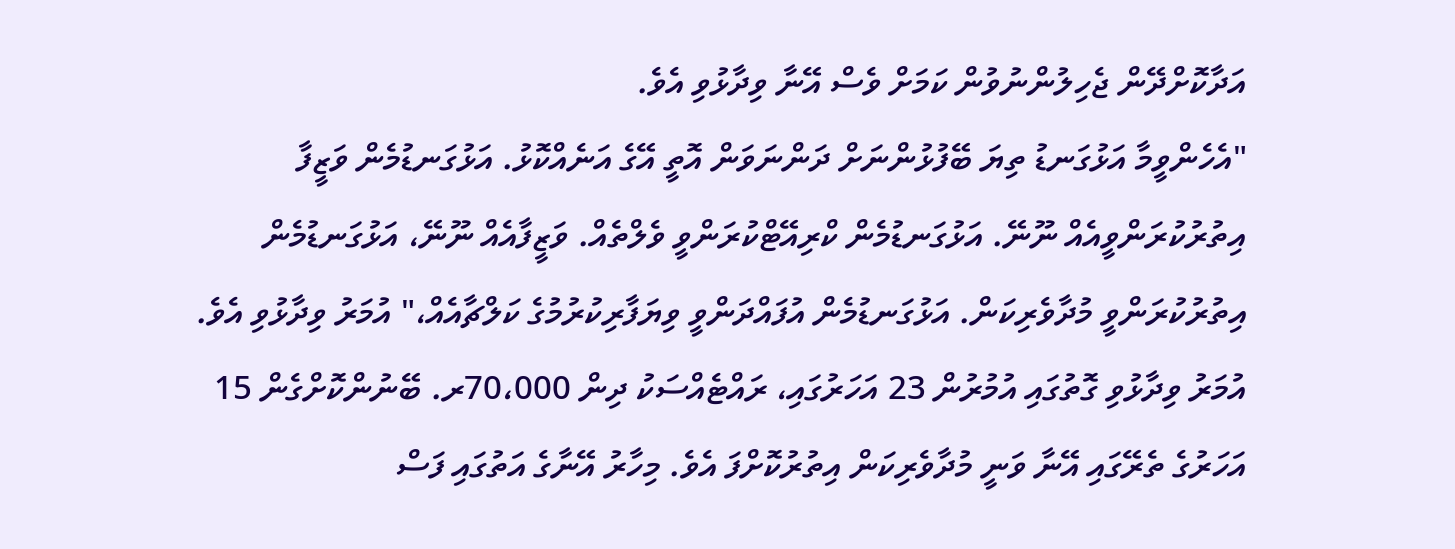އަދާކޮށްދޭން ޖެހިލުންނުވުން ކަމަށް ވެސް އޭނާ ވިދާޅުވި އެވެ.
"އެހެންވީމާ އަޅުގަނޑު ތިޔަ ބޭފުޅުންނަށް ދަންނަވަން އޮތީ އޭގެ އަނެއްކޮޅު. އަޅުގަނޑުމެން ވަޒީފާ އިތުރުކުރަންވީއެއް ނޫނޭ. އަޅުގަނޑުމެން ކްރިއޭޓްކުރަންވީ ވެލްތެއް. ވަޒީފާއެއް ނޫނޭ، އަޅުގަނޑުމެން އިތުރުކުރަންވީ މުދާވެރިކަން. އަޅުގަނޑުމެން އުފައްދަންވީ ވިޔަފާރިކުރުމުގެ ކަލްޗާއެއް،" އުމަރު ވިދާޅުވި އެވެ.
އުމަރު ވިދާޅުވި ގޮތުގައި އުމުރުން 23 އަހަރުގައި، ރައްޓެއްސަކު ދިން 70،000ރ. ބޭނުންކޮށްގެން 15 އަހަރުގެ ތެރޭގައި އޭނާ ވަނީ މުދާވެރިކަން އިތުރުކޮށްފަ އެވެ. މިހާރު އޭނާގެ އަތުގައި ފަސް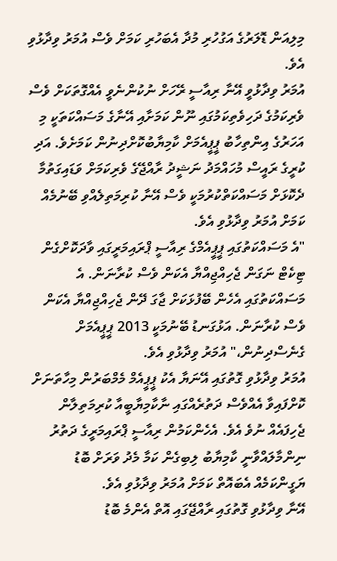މިލިއަން ޑޮލަރުގެ އަގުހުރި މުދާ އެބަހުރި ކަމަށް ވެސް އުމަރު ވިދާޅުވި އެވެ.
އުމަރު ވިދާޅުވީ އޭނާ ރިއާސީ ރޭހަށް ނުކުންނެވީ އެއްގޮތަކަށް ވެސް ވެރިކަމުގެ ދަހިވެތިކަމުގައި ނޫން ކަމަށާއި އޭނާގެ މަސައްކަތަކީ މި އަހަރުގެ އިންތިހާބު ޕީޕީއެމަށް ކާމިޔާބުކޮށްދިނުން ކަމަށެވެ. އަދި ކުރީގެ ރައީސް މުހައްމަދު ނަޝީދު ރާއްޖޭގެ ވެރިކަމަށް ވަޑައިގަތުމާ ދެކޮޅަށް މަސައްކަތްކުރުމަކީ ވެސް އޭނާ ކުރިމަތިލެއްވި ބޭނުމެއް ކަމަށް އުމަރު ވިދާޅުވި އެވެ.
"އެ މަސައްކަތުގައި ޕީޕީއެމްގެ ރިއާސީ ޕްރައިމަރީގައި ވާދަކޮށްގެން ޓިކެޓް ނަގަން ޖެހިއްޖިއްޔާ އެކަން ވެސް ކުރާނަން. އެ މަސައްކަތުގައި އެހެން ބޭފުޅަކަށް ޖާގަ ދޭން ޖެހިއްޖިއްޔާ އެކަން ވެސް ކުރާނަން. އަޅުގަނޑު ބޭނުމަކީ 2013 ޕީޕީއެމަށް ގެނެސްދިނުން،" އުމަރު ވިދާޅުވި އެވެ.
އުމަރު ވިދާޅުވި ގޮތުގައި އޭނަޔާ އެކު ޕީޕީއެމް މެމްބަރުން މިހާތަނަށް ކޮށްފައިވާ އެއްވެސް ދަތުރެއްގައި ނާކާމިޔާބީއާ ކުރިމަތިލާން ޖެހިފައެއް ނުވެ އެވެ. އެހެންކަމުން ރިއާސީ ޕްރައިމަރީގެ ދަތުރު ނިންމާލައްވާނީ ކާމިޔާބު ލިބިގެން ކަމާ މެދު ވަރަށް ބޮޑު ޔަގީންކަމެއް އެބައޮތް ކަމަށް އުމަރު ވިދާޅުވި އެވެ.
އޭނާ ވިދާޅުވި ގޮތުގައި ރާއްޖޭގައި އޮތް އެންމެ ބޮޑު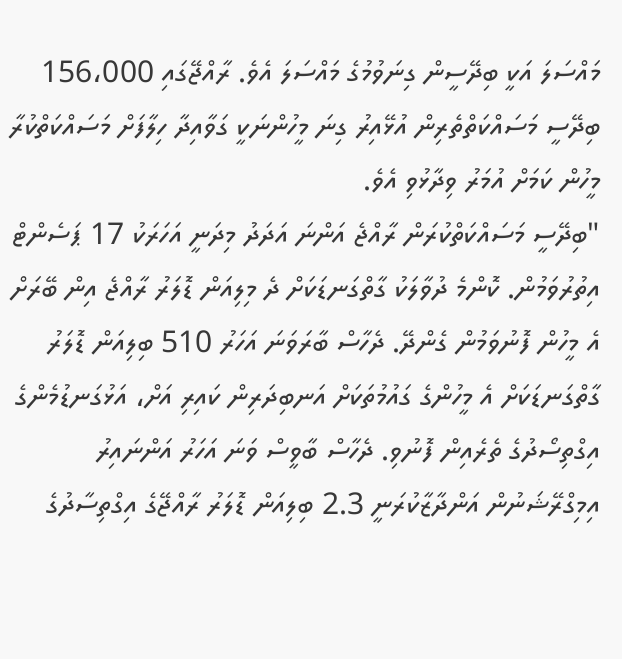މައްސަލަ އަކީ ބިދޭސީން ގިނަވުމުގެ މައްސަލަ އެވެ. ރާއްޖޭގައި 156،000 ބިދޭސީ މަސައްކަތްތެރިން އުޅޭއިރު ގިނަ މީހުންނަކީ ގަވާއިދާ ހިލާފަށް މަސައްކަތްކުރާ މީހުން ކަމަށް އުމަރު ވިދާޅުވި އެވެ.
"ބިދޭސީ މަސައްކަތްކުރަން ރާއްޖެ އަންނަ އަދަދު މިދަނީ އަހަރަކު 17 ޕަސެންޓް އިތުރުވަމުން. ކޮންމެ ދުވާލަކު ގާތްގަނޑަކަށް ދެ މިލިއަން ޑޮލަރު ރާއްޖެ އިން ބޭރަށް އެ މީހުން ފޮނުވަމުން ގެންދޭ. ދެހާސް ބާރަވަނަ އަހަރު 510 ބިލިއަން ޑޮލަރު ގާތްގަނޑަކަށް އެ މީހުންގެ ގައުމުތަކަށް އަނބިދަރިން ކައިރި އަށް، އަޅުގަނޑުމެންގެ އިގްތިސޯދުގެ ތެރެއިން ފޮނުވި. ދެހާސް ބާވީސް ވަނަ އަހަރު އަންނައިރު އިމިގްރޭޝަނުން އަންދާޒާކުރަނީ 2.3 ބިލިއަން ޑޮލަރު ރާއްޖޭގެ އިގްތިސާދުގެ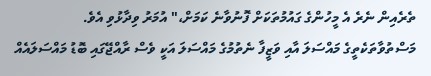ތެރެއިން ނެރެ އެ މީހުންގެ ގައުމުތަކަށް ފޮނުވާނެ ކަމަށް،" އުމަރު ވިދާޅުވި އެވެ.
މަސްތުވާތަކެތީގެ މައްސަލަ އާއި ވަޒީފާ ނެތުމުގެ މައްސަލަ އަކީ ވެސް ރާއްޖޭގައި ބޮޑު މައްސަލައެއް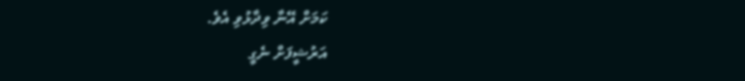ކަމަށް އޭނާ ވިދާޅުވި އެވެ.
އަރުޝީފަށް ނެގީ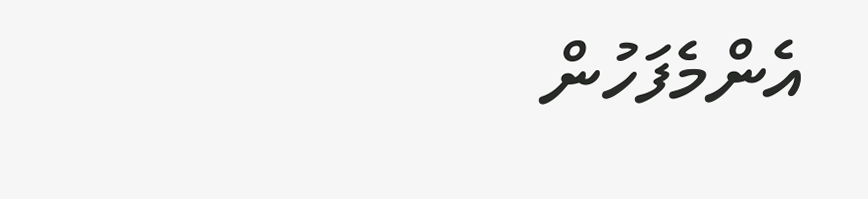އެންމެފަހުން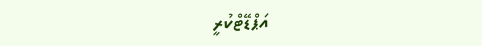އަޕްޑޭޓްކުރީ